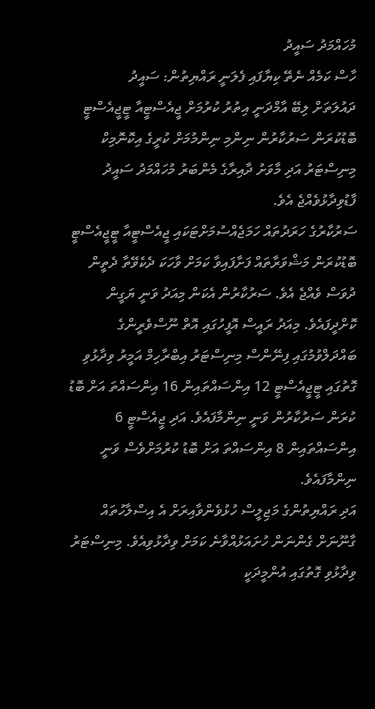މުހައްމަދު ސައީދު
ހާސް ކަމެއް ނެތޭ ކިޔާފައި ފެލަނީ ރައްޔިތުން: ސައީދު
ދައުލަތަށް ލިބޭ އާމްދަނީ އިތުރު ކުރުމަށް ޖީއެސްޓީއާ ޓީޖީއެސްޓީ ބޮޑުކުރަން ސަރުކާރުން ނިންމި ނިންމުމަށް ކުރީގެ އިކޮނޮމިކް މިނިސްޓަރު އަދި މާވަށު ދާއިރާގެ މެންބަރު މުހައްމަދު ސައީދު ފާޑުވިދާޅުވެއްޖެ އެވެ.
ސަރުކާރުގެ ހަރަދުތައް ހަމަޖެއްސުމަށްޓަކައި ޖީއެސްޓީއާ ޓީޖީއެސްޓީ ބޮޑުކުރަން މަޝްވަރާތައް ފަށާފައިވާ ކަމަށް ވާހަކަ ދެކެވޭތާ ދެތީން ދުވަސް ވެއްޖެ އެވެ. ސަރުކާރުން އެކަން މިއަދު ވަނީ ޔަގީން ކޮށްދީފައެވެ. މިއަދު ރައީސް އޮފީހުގައި އޮތް ނޫސްވެރީންގެ ބައްދަލްވުމުގައި ފިނޭންސް މިނިސްޓަރު އިބްރާހިމް އަމީރު ވިދާޅުވި ގޮތުގައި ޓީޖީއެސްޓީ 12 އިންސައްތައިން 16 އިންސައްތަ އަށް ބޮޑު ކުރަން ސަރުކާރުން ވަނީ ނިންމާފައެވެ. އަދި ޖީއެސްޓީ 6 އިންސައްތައިން 8 އިންސައްތަ އަށް ބޮޑު ކުރުމަށްވެސް ވަނީ ނިންމާފައެވެ.
އަދި ރައްޔިތުންގެ މަޖިލީސް ހުޅުވެންވާއިރަށް އެ އިސްލާހުތައް ގާނޫނަށް ގެންނަން ހުށައަޅުއްވާނެ ކަމަށް ވިދާޅުވިއެވެ. މިނިސްޓަރު ވިދާޅުވި ގޮތުގައި އުންމީދަކީ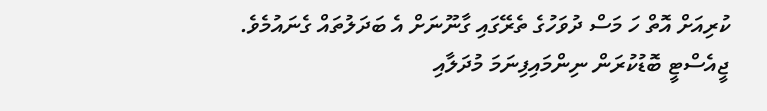ކުރިއަށް އޮތް ހަ މަސް ދުވަހުގެ ތެރޭގައި ގާނޫނަށް އެ ބަދަލުތައް ގެނައުމެވެ.
ޖީއެސްޓީ ބޮޑުކުރަން ނިންމައިފިނަމަ މުދަލާއި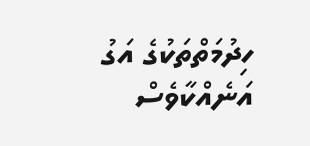ހިދުމަތްތަކުގެ އަގު އަނެއްކާވެސް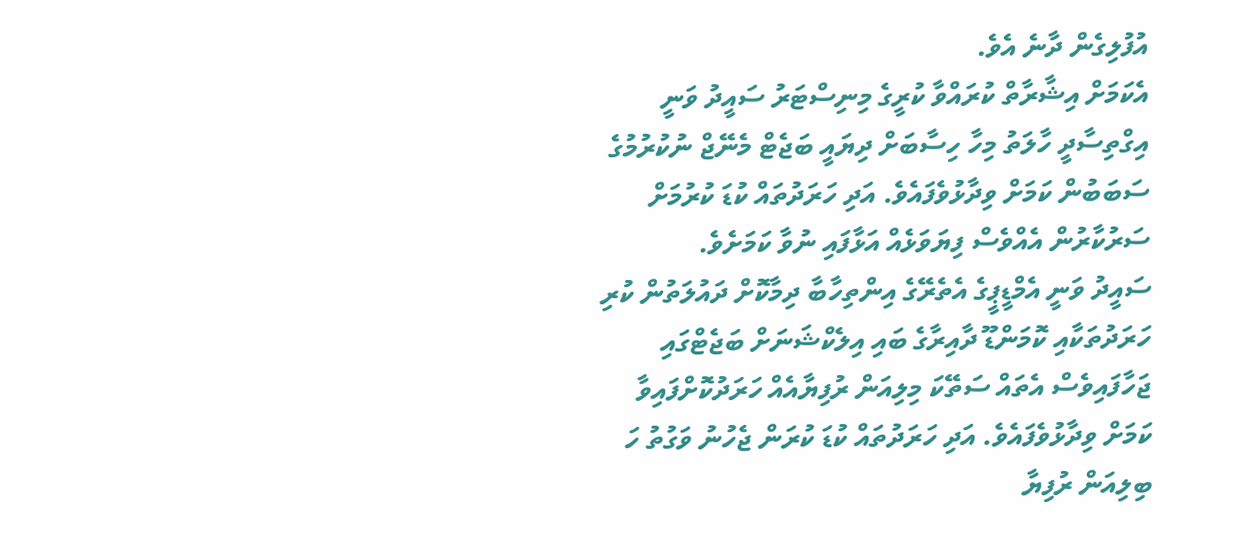އުފުލިގެން ދާނެ އެވެ.
އެކަމަށް އިޝާރާތް ކުރައްވާ ކުރީގެ މިނިސްޓަރު ސައީދު ވަނީ އިގްތިސާދީ ހާލަތު މިހާ ހިސާބަށް ދިޔައީ ބަޖެޓް މެނޭޖް ނުކުރުމުގެ ސަބަބުން ކަމަށް ވިދާޅުވެފައެވެ. އަދި ހަރަދުތައް ކުޑަ ކުރުމަށް ސަރުކާރުން އެއްވެސް ފިޔަވަޅެއް އަޅާފައި ނުވާ ކަމަށެވެ.
ސައީދު ވަނީ އެމްޑީޕީގެ އެތެރޭގެ އިންތިހާބާ ދިމާކޮށް ދައުލަތުން ކުރި ހަރަދުތަކާއި ކޮމަންޑޫ ދާއިރާގެ ބައި އިލެކްޝަނަށް ބަޖެޓްގައި ޖަހާފައިވެސް އެތައް ސަތޭކަ މިލިއަން ރުފިޔާއެއް ހަރަދުކޮށްފައިވާ ކަމަށް ވިދާޅުވެފައެވެ. އަދި ހަރަދުތައް ކުޑަ ކުރަން ޖެހުނު ވަގުތު ހަ ބިލިއަން ރުފިޔާ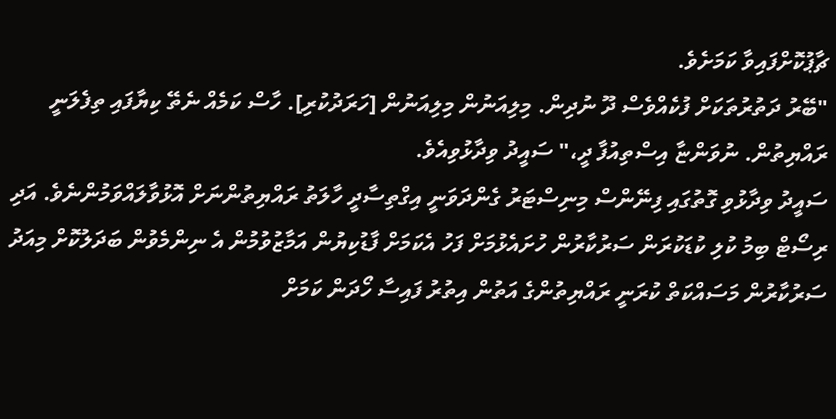ޗާޕުކޮށްފައިވާ ކަމަށެވެ.
"ބޭރު ދަތުރުތަކަށް ފުކެއްވެސް ދޫ ނުދިން. މިލިއަނުން މިލިއަނުން [ހަރަދުކުރި]. ހާސް ކަމެއް ނެތޭ ކިޔާފައި ތިފެލަނީ ރައްޔިތުން. ނުވަންޏާ އިސްތިއުފާ ދީ،" ސައީދު ވިދާޅުވިއެވެ.
ސައީދު ވިދާޅުވި ގޮތުގައި ފިނޭންސް މިނިސްޓަރު ގެންދަވަނީ އިގްތިސާދީ ހާލަތު ރައްޔިތުންނަށް އޮޅުވާލައްވަމުންނެވެ. އަދި ރިސޯޓް ބިމު ކުލި ކުޑަކުރަން ސަރުކާރުން ހުށައެޅުމަށް ފަހު އެކަމަށް ފާޑުކިޔުން އަމާޒުވުމުން އެ ނިންމެވުން ބަދަލުކޮށް މިއަދު ސަރުކާރުން މަސައްކަތް ކުރަނީ ރައްޔިތުންގެ އަތުން އިތުރު ފައިސާ ހޯދަން ކަމަށް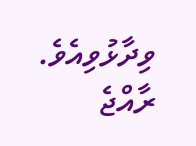ވިދާޅުވިއެވެ.
ރާއްޖެ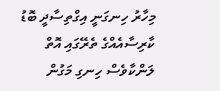މިހާރު ހިނގަނީ އިގްތިސާދީ ބޮޑު ކާރިސާއެއްގެ ތެރޭގައި އޮތް ލަންކާވެސް ހިނގި މަގުން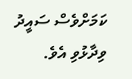ކަމަށްވެސް ސައީދު ވިދާޅުވި އެވެ.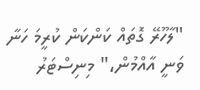"ލާހޫރޭ ގޮތައް ކަންކަން ކުރީމަ ހަނާ ވަނީ އާއްމުން،" މިނިސްޓަރު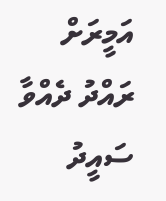އަމީރަށް ރައްދު ދެއްވާ ސައީދު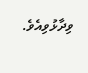ވިދާޅުވިއެވެ.